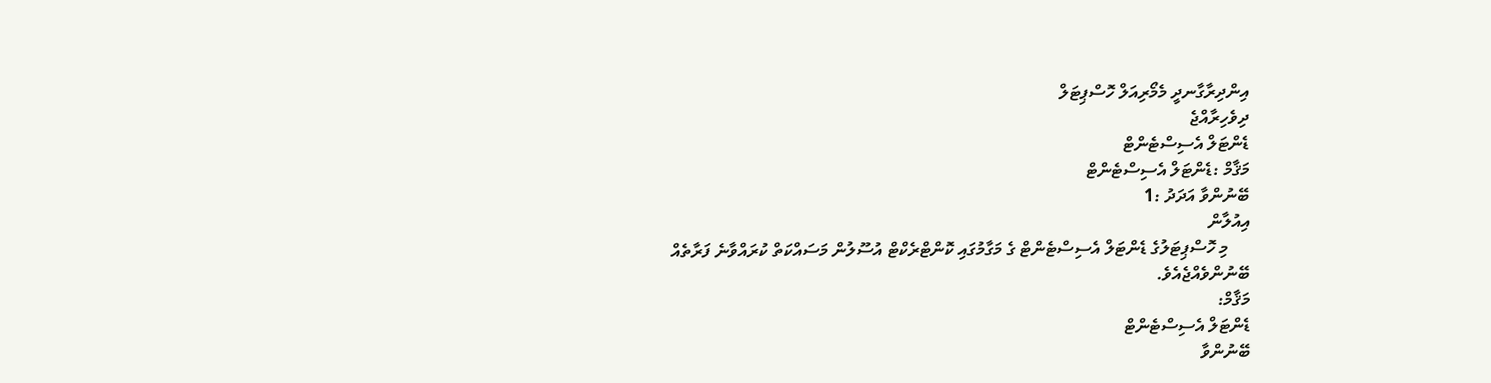އިންދިރާގާނދީ މެމޯރިއަލް ހޮސްޕިޓަލް
ދިވެހިރާއްޖެ
ޑެންޓަލް އެސިސްޓެންޓް
މަޤާމް :ޑެންޓަލް އެސިސްޓެންޓް
ބޭނުންވާ އަދަދު :1
އިއުލާން
     މި ހޮސްޕިޓަލުގެ ޑެންޓަލް އެސިސްޓެންޓް ގެ މަގާމުގައި ކޮންޓްރެކްޓް އުސޫލުން މަސައްކަތް ކުރައްވާނެ ފަރާތެއް ބޭނުންވެއްޖެއެވެ.
މަޤާމް:
ޑެންޓަލް އެސިސްޓެންޓް
ބޭނުންވާ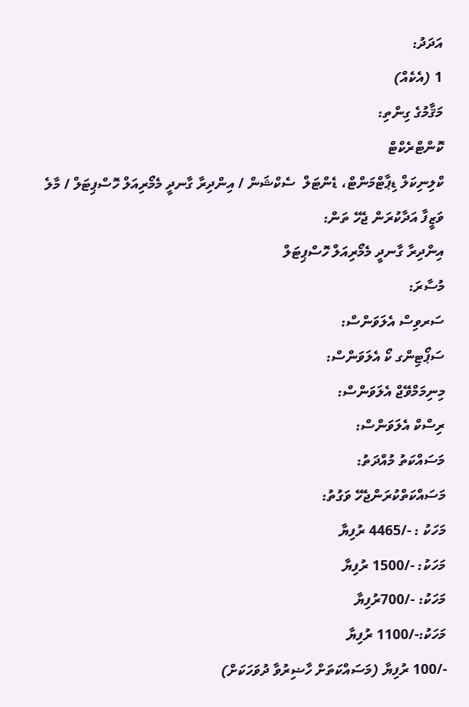އަދަދު:
1 (އެކެއް)
މަޤާމުގެ ގިންތި:
ކޮންޓްރެކްޓް
ކްލިނިކަލް ޑިޕާޓްމަންޓް، ޑެންޓަލް  ސެކްޝަން / އިންދިރާ ގާނދީ މެމޯރިއަލް ހޮސްޕިޓަލް / މާލެ
ވަޒީފާ އަދާކުރަން ޖެހޭ ތަން:
އިންދިރާ ގާނދީ މެމޯރިއަލް ހޮސްޕިޓަލް
މުސާރަ:
ސަރވިސް އެލަވަންސް:
ސަޕޯޓިންގ ކޯ އެލަވަންސް:
މިނިމަމްވޭޖް އެލަވަންސް:
ރިސްކް އެލަވަންސް:
މަސައްކަތު މުއްދަތު:
މަސައްކަތްކުރަންޖެހޭ ވަގުތު:
މަހަކު : -/4465 ރުފިޔާ
މަހަކު: -/1500 ރުފިޔާ
މަހަކު: -/700ރުފިޔާ
މަހަކު:-/1100 ރުފިޔާ
-/100 ރުފިޔާ (މަސައްކަތަށް ހާޟިރުވާ ދުވަހަކަށް)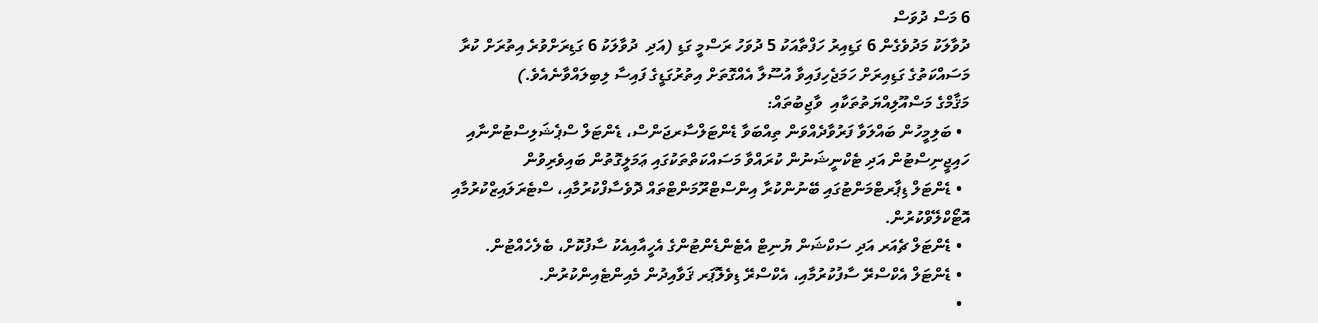6 މަސް ދުވަސް
ދުވާލަކު މަދުވެގެން 6 ގަޑިއިރު ހަފްތާއަކު 5 ދުވަހު ރަސްމީ ގަޑި (އަދި  ދުވާލަކު 6 ގަޑިރަށްވުރެ އިތުރަށް ކުރާ މަސައްކަތުގެ ގަޑިއިރަށް ހަމަޖެހިފައިވާ އުސޫލާ އެއްގޮތަށް އިތުރުގަޑީގެ ފައިސާ ލިބިލައްވާނެއެވެ.)
މަޤާމްގެ މަސްއޫލިއްޔަތުތަކާއި  ވާޖިބުތައް:
  • ބަލިމީހުން ބައްލަވާ ފަރުވާދެއްވަން ތިއްބަވާ ޑެންޓަލްސާރޖަންސް، ޑެންޓަލް ސްޕެޝަލިސްޓުންނާއި ހައިޖީނިސްޓުން އަދި ޓެކްނީޝަނުން ކުރައްވާ މަސައްކަތްތަކުގައި ޢަމަލީގޮތުން ބައިވެރިވުން
  • ޑެންޓަލް ޑިޕާރޓްމަންޓުގައި ބޭނުންކުރާ އިންސްޓްރޫމަންޓްތައް ދޮވެސާފްކުރުމާއި، ސްޓެރަލައިޒްކުރުމާއި އޮޓޯކްލޭވްކުރުން.
  • ޑެންޓަލް ޗެއަރ އަދި ސަކްޝަން ޔުނިޓް އެޓެންޑެންޓުންގެ އެހީއާއިއެކު ސާފުކޮށް، ބެލެހެއްޓުން.
  • ޑެންޓަލް އެކްސްރޭ ސާފުކުރުމާއި، އެކްސްރޭ ޑިވެލޮޕަރ ޤަވާއިދުން މެއިންޓެއިންކުރުން.
  •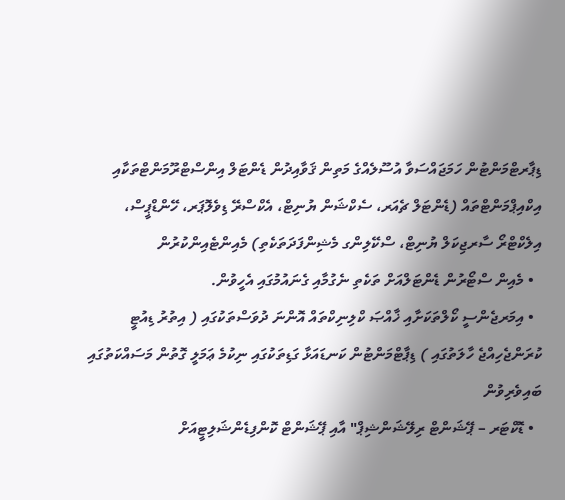ޑިޕާރޓްމަންޓުން ހަމަޖައްސަވާ އުސޫލެއްގެ މަތިން ޤަވާއިދުން ޑެންޓަލް އިންސްޓްރޫމަންޓްތަކާއި އިކްއިޕްމަންޓްތައް (ޑެންޓަލް ޗެއަރ، ސެކްޝަން ޔުނިޓް، އެކްސްރޭ ޑިވެލޮޕަރ، ހޭންޑްޕީސް، އިލެކްޓްރޯ ސާރޖިކަލް ޔުނިޓް، ސްކޭލިންގ މެޝިންފަދަތަކެތި) މެއިންޓެއިންކުރުން
  • މެއިން ސްޓޯރުން ޑެންޓަލްއަށް ތަކެތި ނެގުމާއި ގެނައުމުގައި އެހީވުން.
  • އިމަރޖެންސީ ކޯލްތަކަށާއި ޚާއްޞަ ކްލިނިކްތައް އޮންނަ ދުވަސްތަކުގައި ( އިތުރު ޑިއުޓީ ކުރަންޖެހިއްޖެ ހާލަތުގައި ) ޑިޕާޓްމަންޓުން ކަނޑައަޅާ ގަޑިތަކުގައި ނިކުމެ ޢަމަލީ ގޮތުން މަސައްކަތުގައި ބައިވެރިވުން
  • ޑޮކްޓަރ – ޕޭޝަންޓް ރިލޭޝަންޝިޕް" އާއި ޕޭޝަންޓް ކޮންފިޑެންޝަލިޓީއަށް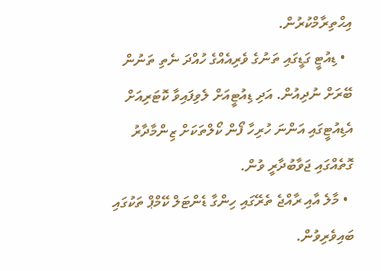އިޙްތިރާމްކުރުން.
  • ޑިއުޓީ ގަޑީގައި ތަނުގެ ވެރިއެއްގެ ހުއްދަ ނެތި ތަނުން ބޭރަށް ނުދިއުން. އަދި ޑިއުޓީއަށް ލެވިފައިވާ ކޮޓަރިއަށް އެޑިއުޓީގައި އަންނަ ހުރިހާ ފޯން ކޯލްތަކަށް ޒިންމާދާރު ގޮތެއްގައި ޖަވާބުދާރީ ވުން.
  • މާލެ އާއި ރާއްޖެ ތެރޭގައި ހިންގާ ޑެންޓަލް ކޭމްޕް ތަކުގައި ބައިވެރިވުން.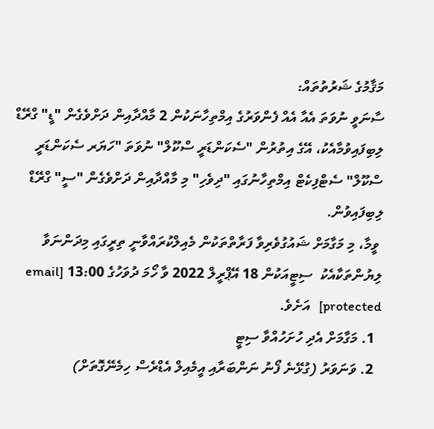މަޤާމުގެ ޝަރުތުތައް:
ސާނަވީ ނުވަތަ އެއާ އެއް ފެންވަރުގެ އިމްތިހާނަކުން 2 މާއްދާއިން ދަށްވެގެން "ޑީ" ގްރޭޑް ލިބިފައިވުމާއެކު، އޭގެ އިތުރުން "ސެކަންޑަރީ ސްކޫލް" ނުވަތަ "ހަޔަރ ސެކަންޑަރީ ސްކޫލް" ސެޓްފިކެޓް އިމްތިހާނުގައި "ދިވެހި" މި މާއްދާއިން ދަށްވެގެން "ސީ" ގްރޭޑް ލިބިފައިވުން.
 ވީމާ، މި މަގާމަށް ޝައުގުވެރިވާ ފަރާތްތަކުން މެއިލްކުރައްވާނީ ތިރީގައި މިދަންނަވާ ލިޔުންތަކާއެކު  ސިޓީއަކުން 18 އޭޕްރީލް 2022 ވާ ހޯމަ ދުވަހުގެ 13:00 [email protected]   އަށެވެ.
  1. މަގާމަށް އެދި ހުށަހުއްވާ ސިޓީ
  2. ވަނަވަރު (ގުޅޭނެ ފޯނު ނަންބަރާއި އީމެއިލް އެޑްރެސް ހިމެނޭގޮތަށް)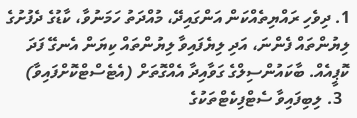1. ދިވެހި ރައްޔިތެއްކަން އަންގައިދޭ، މުއްދަތު ހަމަނުވާ، ކާޑުގެ ދެފުށުގެ ލިޔުންތައް ފެންނަ، އަދި ލިޔެފައިވާ ލިޔުންތައް ކިޔަން އެނގޭ ފަދަ ކޮޕީއެއް. ބާކައުންސިލްގެ ގަވާއިދާ އެއްގޮތަށް (އެޓެސްޓްކޮށްފައިވާ)
  3. ލިބިފައިވާ ސެޓްފިކެޓްތަކުގެ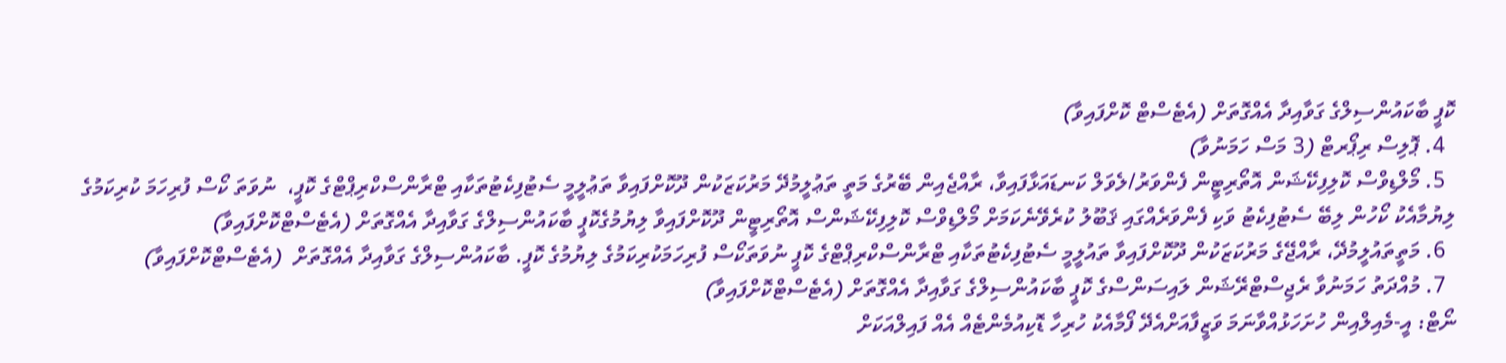ކޮޕީ ބާކައުންސިލްގެ ގަވާއިދާ އެއްގޮތަށް (އެޓެސްޓް ކޮށްފައިވާ)
  4. ޕޮލިސް ރިޕޯރޓް (3 މަސް ހަމަނުވާ)
  5. މޯލްޑިވްސް ކޮލިފިކޭޝަން އޮތޯރިޓީން ފެންވަރު/ލެވަލް ކަނޑައަޅާފައިވާ، ރާއްޖެއިން ބޭރުގެ މަތީ ތަޢުލީމުދޭ މަރުކަޒަކުން ދޫކޮށްފައިވާ ތަޢުލީމީ ސެޓުފިކެޓުތަކާއި ޓްރާންސްކްރިޕްޓްގެ ކޮޕީ،  ނުވަތަ ކޯސް ފުރިހަމަ ކުރިކަމުގެ ލިޔުމާއެކު ކޯހުން ލިބޭ ސެޓުފިކެޓު ވަކި ފެންވަރެއްގައި ޤަބޫލު ކުރެވޭނެކަމަށް މޯލްޑިވްސް ކޮލިފިކޭޝަންސް އޮތޯރިޓީން ދޫކޮށްފައިވާ ލިޔުމުގެކޮޕީ ބާކައުންސިލްގެ ގަވާއިދާ އެއްގޮތަށް (އެޓެސްޓްކޮށްފައިވާ)
  6. މަތީތައުލީމުދޭ، ރާއްޖޭގެ މަރުކަޒަކުން ދޫކޮށްފައިވާ ތައުލީމީ ސެޓުފިކެޓުތަކާއި ޓްރާންސްކްރިޕްޓްގެ ކޮޕީ ނުވަތަކޯސް ފުރިހަމަކުރިކަމުގެ ލިޔުމުގެ ކޮޕީ. ބާކައުންސިލްގެ ގަވާއިދާ އެއްގޮތަށް  (އެޓެސްޓްކޮށްފައިވާ)
  7. މުއްދަތު ހަމަނުވާ ރެޖިސްޓްރޭޝަން ލައިސަންސްގެ ކޮޕީ ބާކައުންސިލްގެ ގަވާއިދާ އެއްގޮތަށް (އެޓެސްޓްކޮށްފައިވާ)
ނޯޓް: އީ-މެއިލްއިން ހުށަހަޅުއްވާނަމަ ވަޒީފާއަށްއެދޭ ފޯމާއެކު ހުރިހާ ޑޮކިއުމެންޓެއް އެއް ފައިލްއަކަށް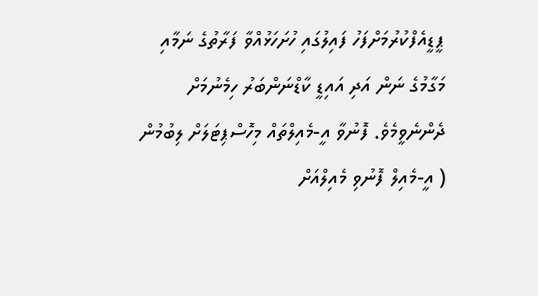ޕީޑީއެފްކުރުމަށްފަހު ފައިލުގައި ހުށަހަޅުއްވާ ފަރާތުގެ ނަމާއި މަގާމުގެ ނަން އަދި އައިޑީ ކާޑްނަންބަރު ހިމެނުމަށް ދެންނެވީމެވެ. ފޮނުވާ އީ-މެއިލްތައް މިހޮސްޕިޓަލަށް ލިބުމުން ( އީ-މެއިލް ފޮނުވި މެއިލްއަށް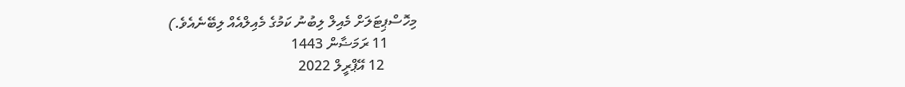މިހޮސްޕިޓަލަށް މެއިލް ލިބުނު ކަމުގެ މެއިލްއެއް ލިބޭނެއެވެ.)
        11 ރަމަޟާން 1443
         12 އޭޕްރީލް 2022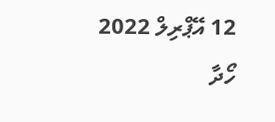12 އޭޕްރިލް 2022
ހޯދާ